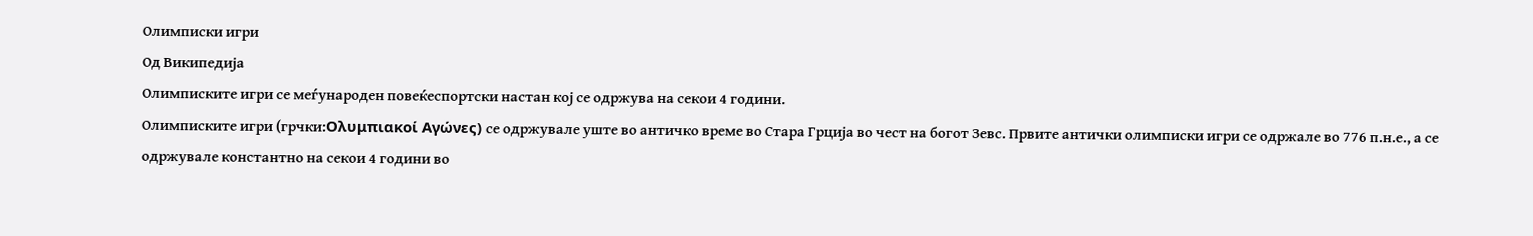Олимписки игри
Од Википедија
Олимписките игри се меѓународен повеќеспортски настан кој се одржува на секои 4 години.
Олимписките игри (грчки:Ολυμπιακοί Αγώνες) се одржувале уште во античко време во Стара Грција во чест на богот Зевс. Првите антички олимписки игри се одржале во 776 п.н.е., а се одржувале константно на секои 4 години во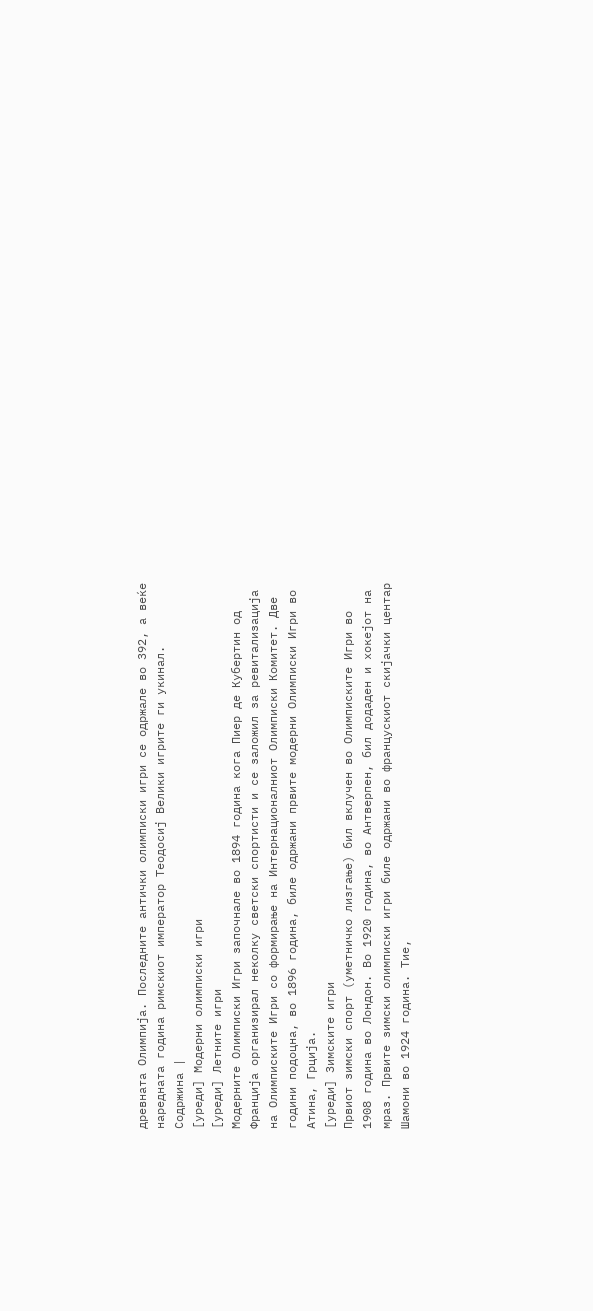древната Олимпија. Последните антички олимписки игри се одржале во 392, а веќе наредната година римскиот император Теодосиј Велики игрите ги укинал.
Содржина |
[уреди] Модерни олимписки игри
[уреди] Летните игри
Модерните Олимписки Игри започнале во 1894 година кога Пиер де Кубертин од Франција организирал неколку светски спортисти и се заложил за ревитализација на Олимписките Игри со формирање на Интернационалниот Олимписки Комитет. Две години подоцна, во 1896 година, биле одржани првите модерни Олимписки Игри во Атина, Грција.
[уреди] Зимските игри
Првиот зимски спорт (уметничко лизгање) бил вклучен во Олимписките Игри во 1908 година во Лондон. Во 1920 година, во Антверпен, бил додаден и хокејот на мраз. Првите зимски олимписки игри биле одржани во францускиот скијачки центар Шамони во 1924 година. Тие,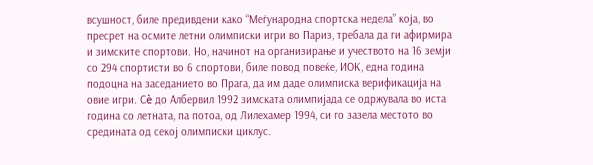всушност, биле предивдени како “Меѓународна спортска недела” која, во пресрет на осмите летни олимписки игри во Париз, требала да ги афирмира и зимските спортови. Но, начинот на организирање и учеството на 16 земји со 294 спортисти во 6 спортови, биле повод повеќе, ИОК, една година подоцна на заседанието во Прага, да им даде олимписка верификација на овие игри. Сè до Албервил 1992 зимската олимпијада се одржувала во иста година со летната, па потоа, од Лилехамер 1994, си го зазела местото во средината од секој олимписки циклус.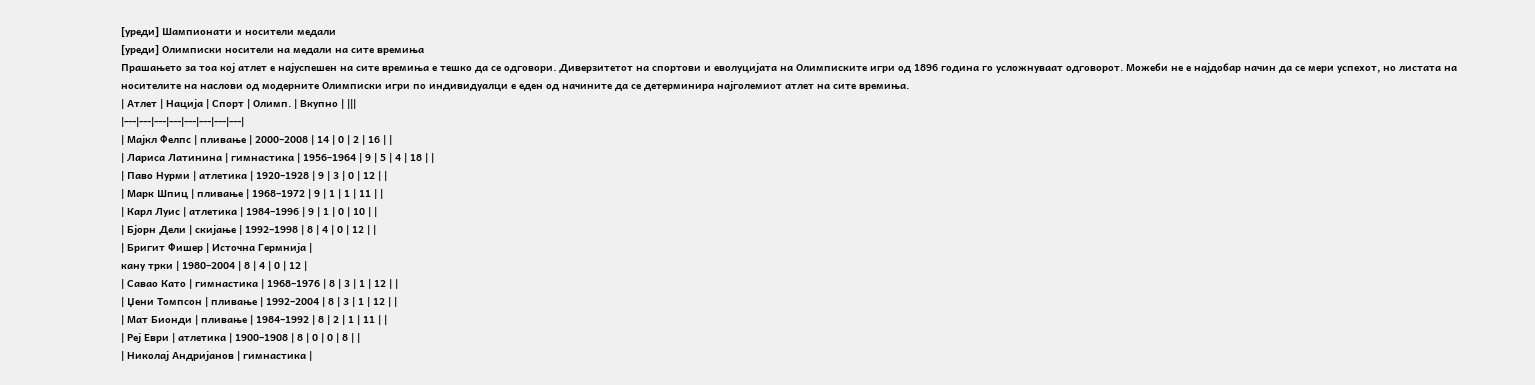[уреди] Шампионати и носители медали
[уреди] Олимписки носители на медали на сите времиња
Прашањето за тоа кој атлет е најуспешен на сите времиња е тешко да се одговори. Диверзитетот на спортови и еволуцијата на Олимписките игри од 1896 година го усложнуваат одговорот. Можеби не е најдобар начин да се мери успехот, но листата на носителите на наслови од модерните Олимписки игри по индивидуалци е еден од начините да се детерминира најголемиот атлет на сите времиња.
| Атлет | Нација | Спорт | Олимп. | Вкупно | |||
|---|---|---|---|---|---|---|---|
| Мајкл Фелпс | пливање | 2000–2008 | 14 | 0 | 2 | 16 | |
| Лариса Латинина | гимнастика | 1956–1964 | 9 | 5 | 4 | 18 | |
| Паво Нурми | атлетика | 1920–1928 | 9 | 3 | 0 | 12 | |
| Марк Шпиц | пливање | 1968–1972 | 9 | 1 | 1 | 11 | |
| Карл Луис | атлетика | 1984–1996 | 9 | 1 | 0 | 10 | |
| Бјорн Дели | скијање | 1992–1998 | 8 | 4 | 0 | 12 | |
| Бригит Фишер | Источна Гермнија |
кану трки | 1980–2004 | 8 | 4 | 0 | 12 |
| Савао Като | гимнастика | 1968–1976 | 8 | 3 | 1 | 12 | |
| Џени Томпсон | пливање | 1992–2004 | 8 | 3 | 1 | 12 | |
| Мат Бионди | пливање | 1984–1992 | 8 | 2 | 1 | 11 | |
| Реј Еври | атлетика | 1900–1908 | 8 | 0 | 0 | 8 | |
| Николај Андријанов | гимнастика |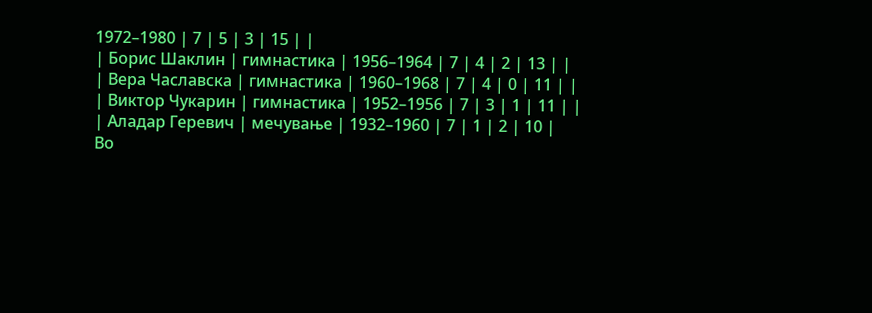1972–1980 | 7 | 5 | 3 | 15 | |
| Борис Шаклин | гимнастика | 1956–1964 | 7 | 4 | 2 | 13 | |
| Вера Чаславска | гимнастика | 1960–1968 | 7 | 4 | 0 | 11 | |
| Виктор Чукарин | гимнастика | 1952–1956 | 7 | 3 | 1 | 11 | |
| Аладар Геревич | мечување | 1932–1960 | 7 | 1 | 2 | 10 |
Во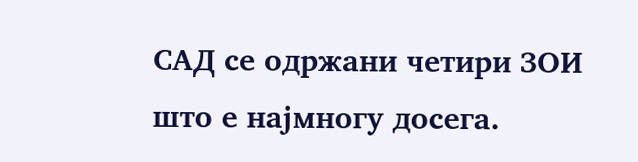САД се одржани четири ЗОИ што е најмногу досега.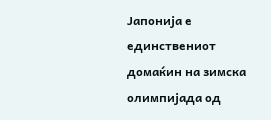Јапонија е единствениот домаќин на зимска олимпијада од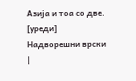Азија и тоа со две.
[уреди] Надворешни врски
|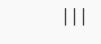|||